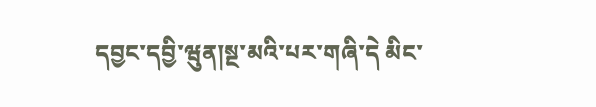དབྱང་དབྱི་ཝུན།སྔ་མའི་པར་གཞི་དེ མིང་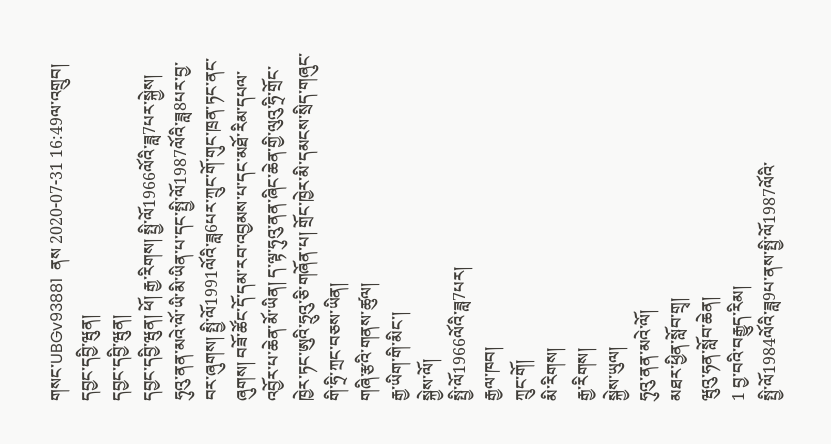གསང་UBGv93881  ནས 2020-07-31 16:49ལ་འགྲུབ།
དབྱང་དབྱི་ཝུན།
དབྱང་དབྱི་ཝུན།
དབྱང་དབྱི་ཝུན། ཕོ། རྒྱ་རིགས། སྤྱི་ལོ1966ལོའི་ཟླ7པར་སྐྱེས། ཧུའུ་ནན་མའེ་ལོ་ཡི་མི་ཡིན་པ་དང་སྤྱི་ལོ1987ལོའི་ཟླ8པར་བྱ་བར་ཞུགས། སྤྱི་ལོ1991ལོའི་ཟླ6པར་ཀྲུང་གོ་གུང་ཁྲན་ཏང་ནང་ཞུགས། བཟོ་ཚོང་དོ་དམ་རབ་འབྱམས་པ་དང་མཐོ་རིམ་དཔལ་འབྱོར་པ་ཆེན་མོ་ཡིན། ད་ལྟ་ཧུའུ་ནན་ཞིང་ཆེན་གྱི་ལུའུ་ཧྲི་གྲོང་ཁྱེར་ཏང་ཨུའི་ཧྲུའུ་ཅི་གཞོན་པ། གྲོང་ཁྱེར་མི་དམངས་སྲིད་གཞུང་གི་ཧྲི་ཀྲང་བཅས་ཡིན།
གཞི་རྩའི་གནས་ཚུལ།
རྒྱ་ཡིག་གི་མིང་།
སྐྱེས་ལོ།
སྤྱི་ལོ1966ལོའི་ཟླ7པར།
རྒྱལ་ཁབ།
ཀྲུང་གོ།
མི་རིགས།
རྒྱ་རིགས།
སྐྱེས་ཡུལ།
ཧུའུ་ནན་མའེ་ལོ།
མཐར་ཕྱིན་སློབ་གྲྭ།
ཝུའུ་ཧན་སློབ་ཆེན།
1 བྱ་བའི་བརྒྱུད་རིམ།
སྤྱི་ལོ1984ལོའི་ཟླ9པ་ནས་སྤྱི་ལོ1987ལོའི་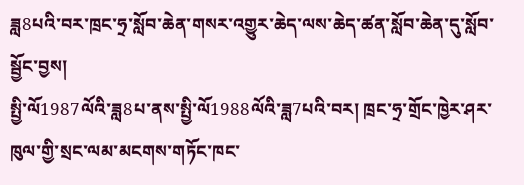ཟླ8པའི་བར་ཁྲང་ཧྲ་སློབ་ཆེན་གསར་འགྱུར་ཆེད་ལས་ཆེད་ཚན་སློབ་ཆེན་དུ་སློབ་སྦྱོང་བྱས།
སྤྱི་ལོ1987ལོའི་ཟླ8པ་ནས་སྤྱི་ལོ1988ལོའི་ཟླ7པའི་བར། ཁྲང་ཧྲ་གྲོང་ཁྱེར་ཤར་ཁུལ་གྱི་སྲང་ལམ་མངགས་གཏོང་ཁང་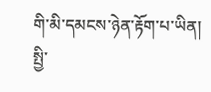གི་མི་དམངས་ཉེན་རྟོག་པ་ཡིན།
སྤྱི་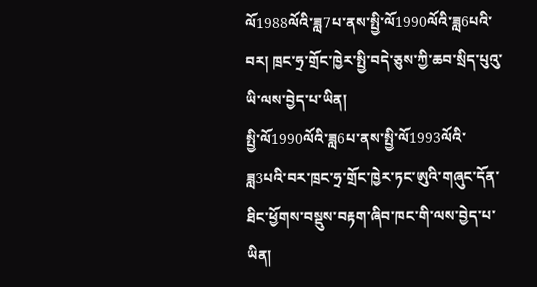ལོ1988ལོའི་ཟླ7པ་ནས་སྤྱི་ལོ1990ལོའི་ཟླ6པའི་བར། ཁྲང་ཧྲ་གྲོང་ཁྱེར་སྤྱི་བདེ་ཅུས་ཀྱི་ཆབ་སྲིད་པུའུ་ཡི་ལས་བྱེད་པ་ཡིན།
སྤྱི་ལོ1990ལོའི་ཟླ6པ་ནས་སྤྱི་ལོ1993ལོའི་ཟླ3པའི་བར་ཁྲང་ཧྲ་གྲོང་ཁྱེར་ཏང་ཨུའི་གཞུང་དོན་ཐིང་ཕྱོགས་བསྡུས་བརྟག་ཞིབ་ཁང་གི་ལས་བྱེད་པ་ཡིན།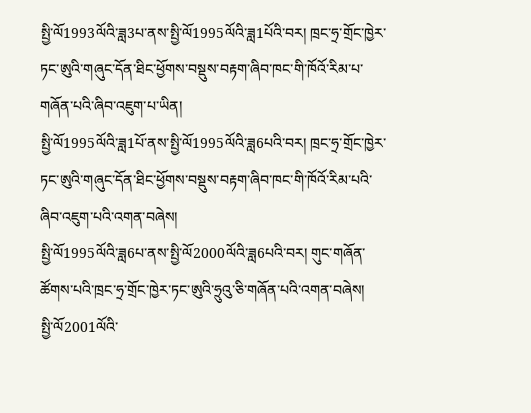སྤྱི་ལོ1993ལོའི་ཟླ3པ་ནས་སྤྱི་ལོ1995ལོའི་ཟླ1པོའི་བར། ཁྲང་ཧྲ་གྲོང་ཁྱེར་ཏང་ཨུའི་གཞུང་དོན་ཐིང་ཕྱོགས་བསྡུས་བརྟག་ཞིབ་ཁང་གི་ཁོའོ་རིམ་པ་གཞོན་པའི་ཞིབ་འཇུག་པ་ཡིན།
སྤྱི་ལོ1995ལོའི་ཟླ1པོ་ནས་སྤྱི་ལོ1995ལོའི་ཟླ6པའི་བར། ཁྲང་ཧྲ་གྲོང་ཁྱེར་ཏང་ཨུའི་གཞུང་དོན་ཐིང་ཕྱོགས་བསྡུས་བརྟག་ཞིབ་ཁང་གི་ཁོའོ་རིམ་པའི་ཞིབ་འཇུག་པའི་འགན་བཞེས།
སྤྱི་ལོ1995ལོའི་ཟླ6པ་ནས་སྤྱི་ལོ2000ལོའི་ཟླ6པའི་བར། གུང་གཞོན་ཚོགས་པའི་ཁྲང་ཧྲ་གྲོང་ཁྱེར་ཏང་ཨུའི་ཧྲུའུ་ཅི་གཞོན་པའི་འགན་བཞེས།
སྤྱི་ལོ2001ལོའི་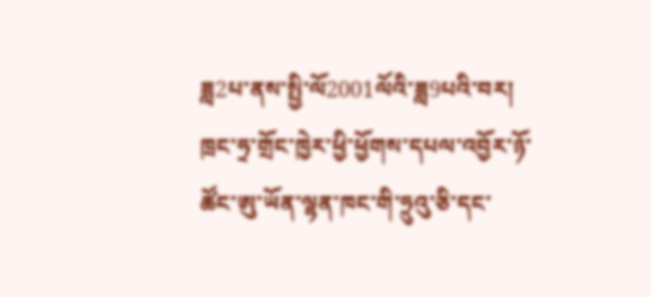ཟླ2པ་ནས་སྤྱི་ལོ2001ལོའི་ཟླ9པའི་བར། ཁྲང་ཧྲ་གྲོང་ཁྱེར་ཕྱི་ཕྱོགས་དཔལ་འབྱོར་ཉོ་ཚོང་ཨུ་ཡོན་ལྷན་ཁང་གི་ཧྲུའུ་ཅི་དང་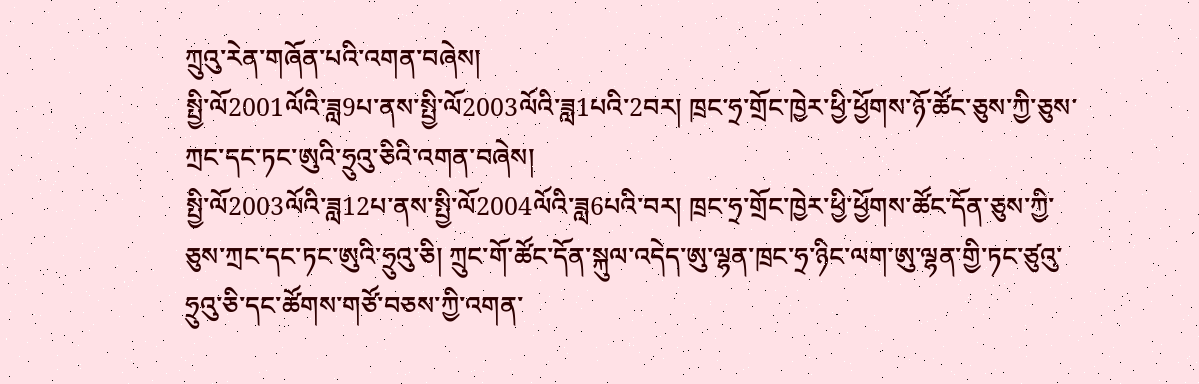ཀྲུའུ་རེན་གཞོན་པའི་འགན་བཞེས།
སྤྱི་ལོ2001ལོའི་ཟླ9པ་ནས་སྤྱི་ལོ2003ལོའི་ཟླ1པའི་2བར། ཁྲང་ཧྲ་གྲོང་ཁྱེར་ཕྱི་ཕྱོགས་ཉོ་ཚོང་ཅུས་ཀྱི་ཅུས་ཀྲང་དང་ཏང་ཨུའི་ཧྲུའུ་ཅིའི་འགན་བཞེས།
སྤྱི་ལོ2003ལོའི་ཟླ12པ་ནས་སྤྱི་ལོ2004ལོའི་ཟླ6པའི་བར། ཁྲང་ཧྲ་གྲོང་ཁྱེར་ཕྱི་ཕྱོགས་ཚོང་དོན་ཅུས་ཀྱི་ཅུས་ཀྲང་དང་ཏང་ཨུའི་ཧྲུའུ་ཅི། ཀྲུང་གོ་ཚོང་དོན་སྐུལ་འདེད་ཨུ་ལྷན་ཁྲང་ཧྲ་ཉིང་ལག་ཨུ་ལྷན་གྱི་ཏང་ཙུའུ་ཧྲུའུ་ཅི་དང་ཚོགས་གཙོ་བཅས་ཀྱི་འགན་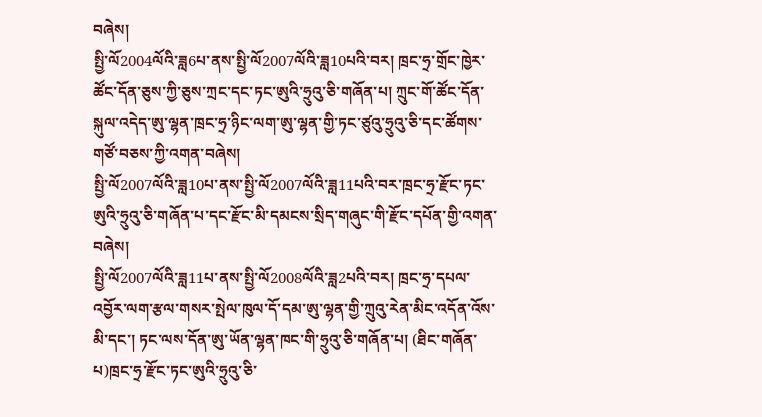བཞེས།
སྤྱི་ལོ2004ལོའི་ཟླ6པ་ནས་སྤྱི་ལོ2007ལོའི་ཟླ10པའི་བར། ཁྲང་ཧྲ་གྲོང་ཁྱེར་ཚོང་དོན་ཅུས་ཀྱི་ཅུས་ཀྲང་དང་ཏང་ཨུའི་ཧྲུའུ་ཅི་གཞོན་པ། ཀྲུང་གོ་ཚོང་དོན་སྐུལ་འདེད་ཨུ་ལྷན་ཁྲང་ཧྲ་ཉིང་ལག་ཨུ་ལྷན་གྱི་ཏང་ཙུའུ་ཧྲུའུ་ཅི་དང་ཚོགས་གཙོ་བཅས་ཀྱི་འགན་བཞེས།
སྤྱི་ལོ2007ལོའི་ཟླ10པ་ནས་སྤྱི་ལོ2007ལོའི་ཟླ11པའི་བར་ཁྲང་ཧྲ་རྫོང་ཏང་ཨུའི་ཧྲུའུ་ཅི་གཞོན་པ་དང་རྫོང་མི་དམངས་སྲིད་གཞུང་གི་རྫོང་དཔོན་གྱི་འགན་བཞེས།
སྤྱི་ལོ2007ལོའི་ཟླ11པ་ནས་སྤྱི་ལོ2008ལོའི་ཟླ2པའི་བར། ཁྲང་ཧྲ་དཔལ་འབྱོར་ལག་རྩལ་གསར་སྤེལ་ཁུལ་དོ་དམ་ཨུ་ལྷན་གྱི་ཀྲུའུ་རེན་མིང་འདོན་འོས་མི་དང་། ཏང་ལས་དོན་ཨུ་ཡོན་ལྷན་ཁང་གི་ཧྲུའུ་ཅི་གཞོན་པ། (ཐིང་གཞོན་པ)ཁྲང་ཧྲ་རྫོང་ཏང་ཨུའི་ཧྲུའུ་ཅི་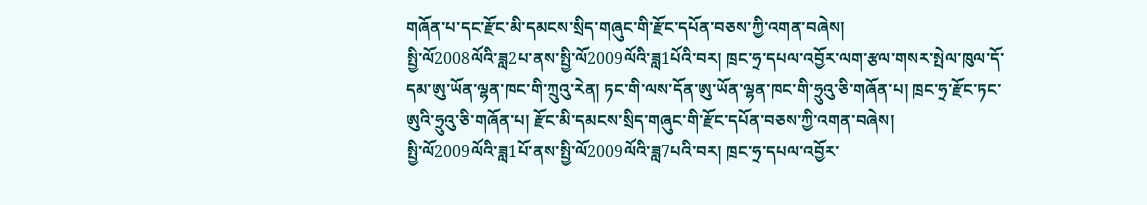གཞོན་པ་དང་རྫོང་མི་དམངས་སྲིད་གཞུང་གི་རྫོང་དཔོན་བཅས་ཀྱི་འགན་བཞེས།
སྤྱི་ལོ2008ལོའི་ཟླ2པ་ནས་སྤྱི་ལོ2009ལོའི་ཟླ1པོའི་བར། ཁྲང་ཧྲ་དཔལ་འབྱོར་ལག་རྩལ་གསར་སྤེལ་ཁུལ་དོ་དམ་ཨུ་ཡོན་ལྷན་ཁང་གི་ཀྲུའུ་རེན། ཏང་གི་ལས་དོན་ཨུ་ཡོན་ལྷན་ཁང་གི་ཧྲུའུ་ཅི་གཞོན་པ། ཁྲང་ཧྲ་རྫོང་ཏང་ཨུའི་ཧྲུའུ་ཅི་གཞོན་པ། རྫོང་མི་དམངས་སྲིད་གཞུང་གི་རྫོང་དཔོན་བཅས་ཀྱི་འགན་བཞེས།
སྤྱི་ལོ2009ལོའི་ཟླ1པོ་ནས་སྤྱི་ལོ2009ལོའི་ཟླ7པའི་བར། ཁྲང་ཧྲ་དཔལ་འབྱོར་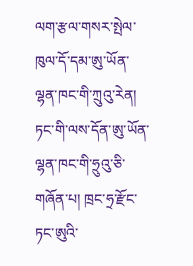ལག་རྩལ་གསར་སྤེལ་ཁུལ་དོ་དམ་ཨུ་ཡོན་ལྷན་ཁང་གི་ཀྲུའུ་རེན། ཏང་གི་ལས་དོན་ཨུ་ཡོན་ལྷན་ཁང་གི་ཧྲུའུ་ཅི་གཞོན་པ། ཁྲང་ཧྲ་རྫོང་ཏང་ཨུའི་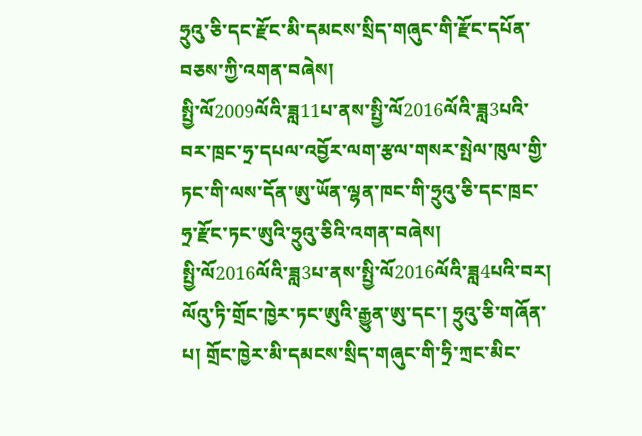ཧྲུའུ་ཅི་དང་རྫོང་མི་དམངས་སྲིད་གཞུང་གི་རྫོང་དཔོན་བཅས་ཀྱི་འགན་བཞེས།
སྤྱི་ལོ2009ལོའི་ཟླ11པ་ནས་སྤྱི་ལོ2016ལོའི་ཟླ3པའི་བར་ཁྲང་ཧྲ་དཔལ་འབྱོར་ལག་རྩལ་གསར་སྤེལ་ཁུལ་གྱི་ཏང་གི་ལས་དོན་ཨུ་ཡོན་ལྷན་ཁང་གི་ཧྲུའུ་ཅི་དང་ཁྲང་ཧྲ་རྫོང་ཏང་ཨུའི་ཧྲུའུ་ཅིའི་འགན་བཞེས།
སྤྱི་ལོ2016ལོའི་ཟླ3པ་ནས་སྤྱི་ལོ2016ལོའི་ཟླ4པའི་བར། ལོའུ་ཏི་གྲོང་ཁྱེར་ཏང་ཨུའི་རྒྱུན་ཨུ་དང་། ཧྲུའུ་ཅི་གཞོན་པ། གྲོང་ཁྱེར་མི་དམངས་སྲིད་གཞུང་གི་ཧྲི་ཀྲང་མིང་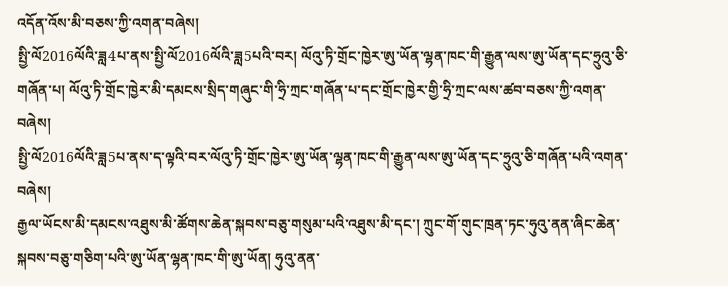འདོན་འོས་མི་བཅས་ཀྱི་འགན་བཞེས།
སྤྱི་ལོ2016ལོའི་ཟླ4པ་ནས་སྤྱི་ལོ2016ལོའི་ཟླ5པའི་བར། ལོའུ་ཏི་གྲོང་ཁྱེར་ཨུ་ཡོན་ལྷན་ཁང་གི་རྒྱུན་ལས་ཨུ་ཡོན་དང་ཧྲུའུ་ཅི་གཞོན་པ། ལོའུ་ཏི་གྲོང་ཁྱེར་མི་དམངས་སྲིད་གཞུང་གི་ཧྲི་ཀྲང་གཞོན་པ་དང་གྲོང་ཁྱེར་གྱི་ཧྲི་ཀྲང་ལས་ཚབ་བཅས་ཀྱི་འགན་བཞེས།
སྤྱི་ལོ2016ལོའི་ཟླ5པ་ནས་ད་ལྟའི་བར་ལོའུ་ཏི་གྲོང་ཁྱེར་ཨུ་ཡོན་ལྷན་ཁང་གི་རྒྱུན་ལས་ཨུ་ཡོན་དང་ཧྲུའུ་ཅི་གཞོན་པའི་འགན་བཞེས།
རྒྱལ་ཡོངས་མི་དམངས་འཐུས་མི་ཚོགས་ཆེན་སྐབས་བཅུ་གསུམ་པའི་འཐུས་མི་དང་། ཀྲུང་གོ་གུང་ཁྲན་ཏང་ཧུའུ་ནན་ཞིང་ཆེན་སྐབས་བཅུ་གཅིག་པའི་ཨུ་ཡོན་ལྷན་ཁང་གི་ཨུ་ཡོན། ཧུའུ་ནན་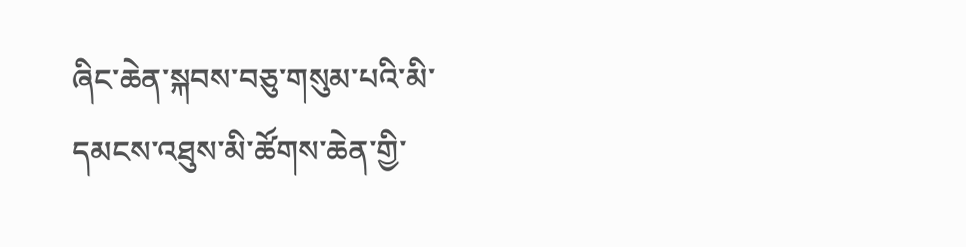ཞིང་ཆེན་སྐབས་བཅུ་གསུམ་པའི་མི་དམངས་འཐུས་མི་ཚོགས་ཆེན་གྱི་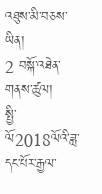འཐུས་མི་བཅས་ཡིན།
2 བསྐོ་འཐེན་གནས་ཚུལ།
སྤྱི་ལོ2018ལོའི་ཟླ་དང་པོར་རྒྱལ་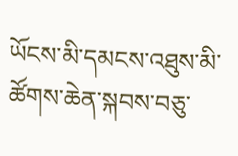ཡོངས་མི་དམངས་འཐུས་མི་ཚོགས་ཆེན་སྐབས་བཅུ་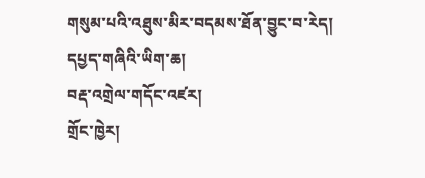གསུམ་པའི་འཐུས་མིར་བདམས་ཐོན་བྱུང་བ་རེད།
དཔྱད་གཞིའི་ཡིག་ཆ།
བརྡ་འགྲེལ་གདོང་འཛར།
གྲོང་ཁྱེར།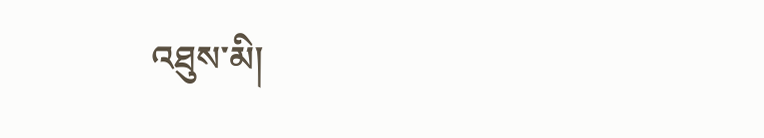འཐུས་མི།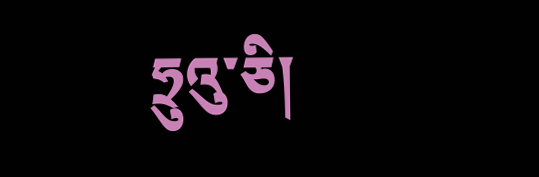ཧྲུའུ་ཅི།